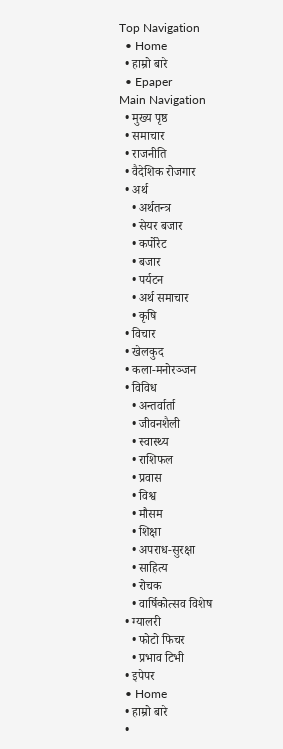Top Navigation
  • Home
  • हाम्रो बारे
  • Epaper
Main Navigation
  • मुख्य पृष्ठ
  • समाचार
  • राजनीति
  • वैदेशिक रोजगार
  • अर्थ
    • अर्थतन्त्र
    • सेयर बजार
    • कर्पोरेट
    • बजार
    • पर्यटन
    • अर्थ समाचार
    • कृषि
  • विचार
  • खेलकुद
  • कला-मनोरञ्‍जन
  • विविध
    • अन्तर्वार्ता
    • जीवनशैली
    • स्वास्थ्य
    • राशिफल
    • प्रवास
    • विश्व
    • मौसम
    • शिक्षा
    • अपराध-सुरक्षा
    • साहित्य
    • रोचक
    • वार्षिकोत्सव विशेष
  • ग्यालरी
    • फोटो फिचर
    • प्रभाव टिभी
  • इपेपर
  • Home
  • हाम्रो बारे
  •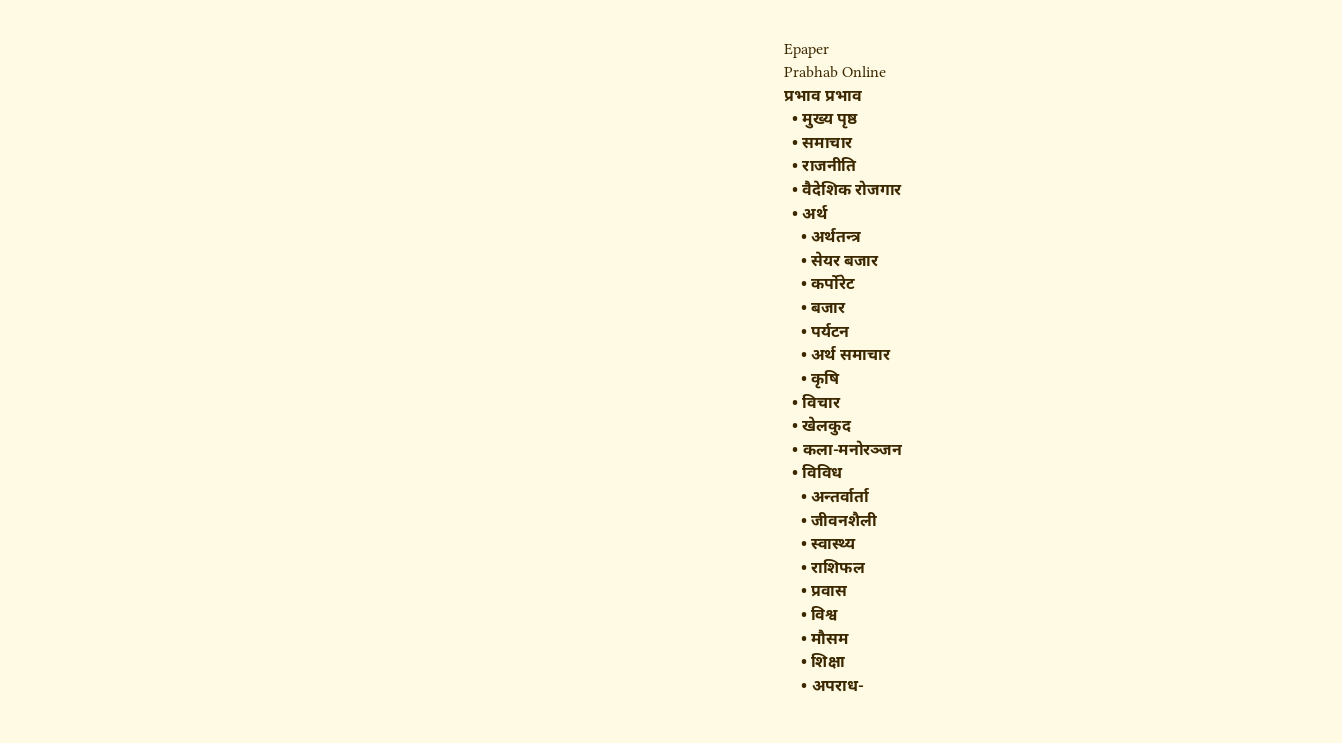Epaper
Prabhab Online
प्रभाव प्रभाव
  • मुख्य पृष्ठ
  • समाचार
  • राजनीति
  • वैदेशिक रोजगार
  • अर्थ
    • अर्थतन्त्र
    • सेयर बजार
    • कर्पोरेट
    • बजार
    • पर्यटन
    • अर्थ समाचार
    • कृषि
  • विचार
  • खेलकुद
  • कला-मनोरञ्‍जन
  • विविध
    • अन्तर्वार्ता
    • जीवनशैली
    • स्वास्थ्य
    • राशिफल
    • प्रवास
    • विश्व
    • मौसम
    • शिक्षा
    • अपराध-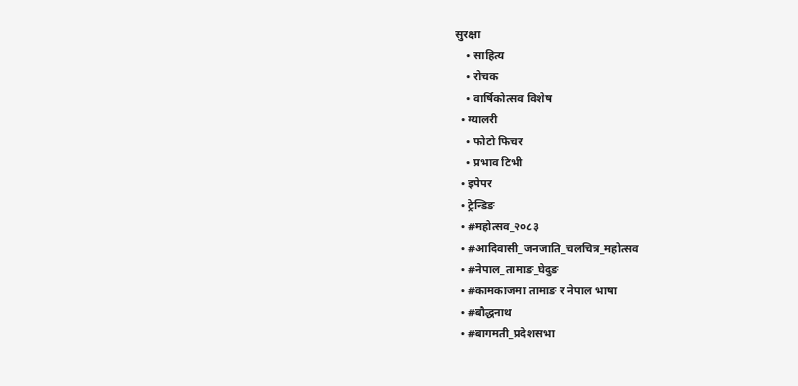सुरक्षा
    • साहित्य
    • रोचक
    • वार्षिकोत्सव विशेष
  • ग्यालरी
    • फोटो फिचर
    • प्रभाव टिभी
  • इपेपर
  • ट्रेन्डिङ
  • #महोत्सव_२०८३
  • #आदिवासी_जनजाति_चलचित्र_महोत्सव
  • #नेपाल_तामाङ_घेदुङ
  • #कामकाजमा तामाङ र नेपाल भाषा
  • #बौद्धनाथ
  • #बागमती_प्रदेशसभा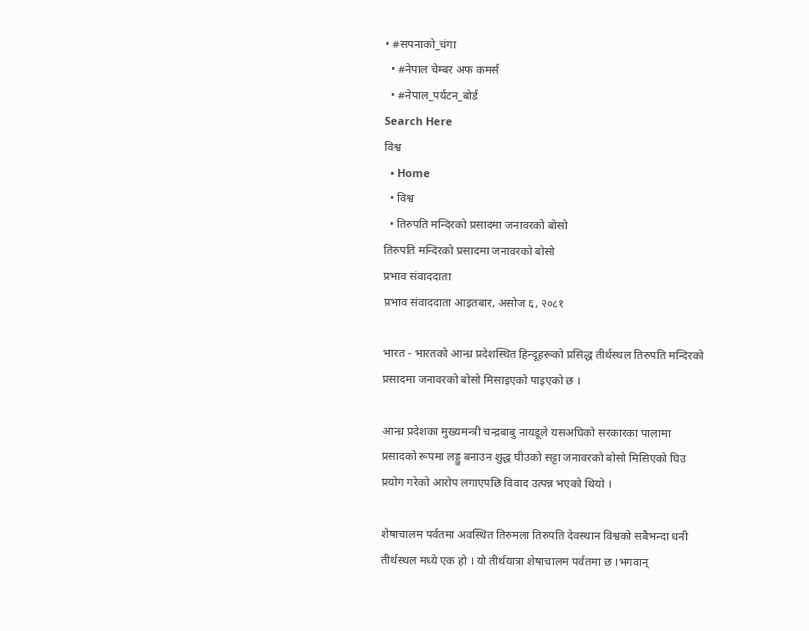• #सपनाको_चंगा
  • #नेपाल चेम्बर अफ कमर्स
  • #नेपाल_पर्यटन_बोर्ड
Search Here
विश्व
  • Home
  • विश्व
  • तिरुपति मन्दिरको प्रसादमा जनावरको बोसो
तिरुपति मन्दिरको प्रसादमा जनावरको बोसो
प्रभाव संवाददाता
प्रभाव संवाददाता आइतबार, असोज ६, २०८१

भारत - भारतको आन्ध्र प्रदेशस्थित हिन्दूहरूको प्रसिद्ध तीर्थस्थल तिरुपति मन्दिरको प्रसादमा जनावरको बोसो मिसाइएको पाइएको छ ।

आन्ध्र प्रदेशका मुख्यमन्त्री चन्द्रबाबु नायडूले यसअघिको सरकारका पालामा प्रसादको रूपमा लड्डु बनाउन शुद्ध घीउको सट्टा जनावरको बोसो मिसिएको घिउ प्रयोग गरेको आरोप लगाएपछि विवाद उत्पन्न भएको थियो ।

शेषाचालम पर्वतमा अवस्थित तिरुमला तिरुपति देवस्थान विश्वको सबैभन्दा धनी तीर्थस्थल मध्ये एक हो । यो तीर्थयात्रा शेषाचालम पर्वतमा छ ।भगवान्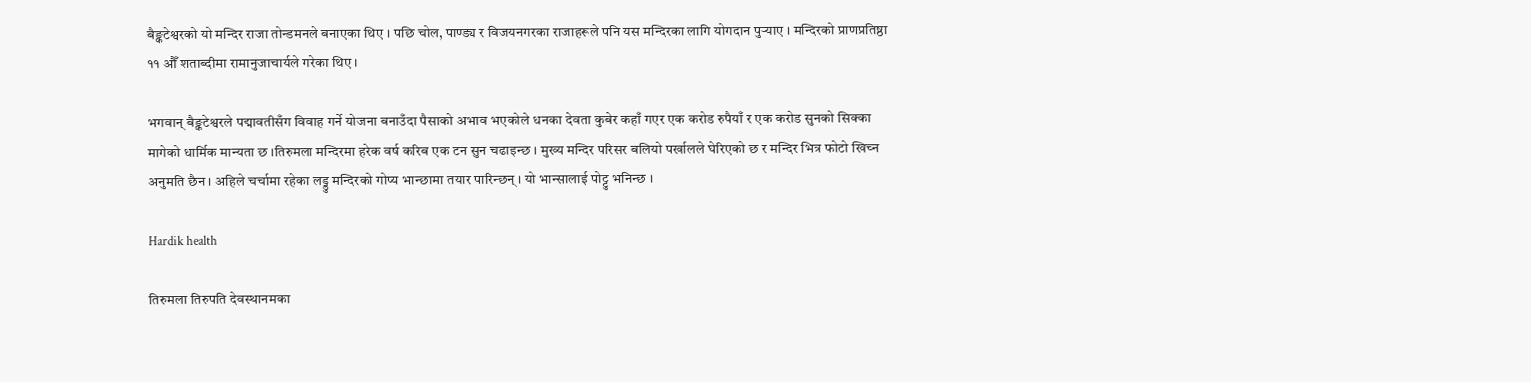बैङ्कटेश्वरको यो मन्दिर राजा तोन्डमनले बनाएका थिए । पछि चोल, पाण्ड्य र विजयनगरका राजाहरूले पनि यस मन्दिरका लागि योगदान पुर्‍याए । मन्दिरको प्राणप्रतिष्ठा ११ औँ शताब्दीमा रामानुजाचार्यले गरेका थिए ।

भगवान् बैङ्कटेश्वरले पद्मावतीसँग विवाह गर्ने योजना बनाउँदा पैसाको अभाव भएकोले धनका देवता कुबेर कहाँ गएर एक करोड रुपैयाँ र एक करोड सुनको सिक्का मागेको धार्मिक मान्यता छ ।तिरुमला मन्दिरमा हरेक वर्ष करिब एक टन सुन चढाइन्छ । मुख्य मन्दिर परिसर बलियो पर्खालले घेरिएको छ र मन्दिर भित्र फोटो खिच्न अनुमति छैन । अहिले चर्चामा रहेका लड्डु मन्दिरको गोप्य भान्छामा तयार पारिन्छन् । यो भान्सालाई पोट्टु भनिन्छ ।

Hardik health

तिरुमला तिरुपति देवस्थानमका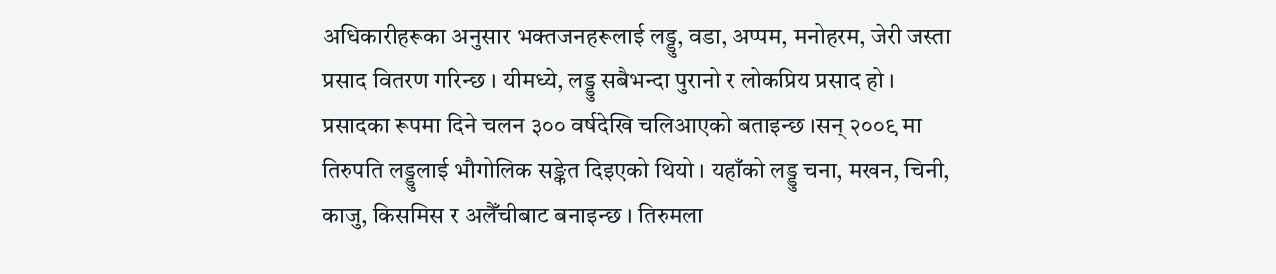अधिकारीहरूका अनुसार भक्तजनहरूलाई लड्डु, वडा, अप्पम, मनोहरम, जेरी जस्ता प्रसाद वितरण गरिन्छ । यीमध्ये, लड्डु सबैभन्दा पुरानो र लोकप्रिय प्रसाद हो । प्रसादका रूपमा दिने चलन ३०० वर्षदेखि चलिआएको बताइन्छ ।सन् २००९ मा तिरुपति लड्डुलाई भौगोलिक सङ्केत दिइएको थियो । यहाँको लड्डु चना, मखन, चिनी, काजु, किसमिस र अलैँचीबाट बनाइन्छ । तिरुमला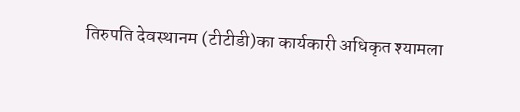तिरुपति देवस्थानम (टीटीडी)का कार्यकारी अधिकृत श्यामला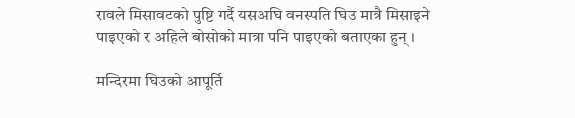रावले मिसावटको पुष्टि गर्दै यसअघि वनस्पति घिउ मात्रै मिसाइने पाइएको र अहिले बोसोको मात्रा पनि पाइएको बताएका हुन् ।

मन्दिरमा घिउको आपूर्ति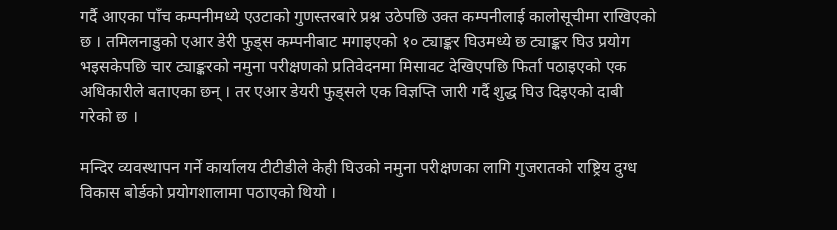गर्दै आएका पाँच कम्पनीमध्ये एउटाको गुणस्तरबारे प्रश्न उठेपछि उक्त कम्पनीलाई कालोसूचीमा राखिएको छ । तमिलनाडुको एआर डेरी फुड्स कम्पनीबाट मगाइएको १० ट्याङ्कर घिउमध्ये छ ट्याङ्कर घिउ प्रयोग भइसकेपछि चार ट्याङ्करको नमुना परीक्षणको प्रतिवेदनमा मिसावट देखिएपछि फिर्ता पठाइएको एक अधिकारीले बताएका छन् । तर एआर डेयरी फुड्सले एक विज्ञप्ति जारी गर्दै शुद्ध घिउ दिइएको दाबी गरेको छ ।

मन्दिर व्यवस्थापन गर्ने कार्यालय टीटीडीले केही घिउको नमुना परीक्षणका लागि गुजरातको राष्ट्रिय दुग्ध विकास बोर्डको प्रयोगशालामा पठाएको थियो ।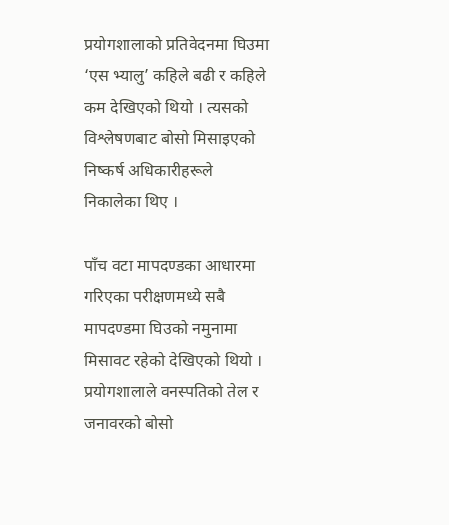प्रयोगशालाको प्रतिवेदनमा घिउमा ‘एस भ्यालु’ कहिले बढी र कहिले कम देखिएको थियो । त्यसको विश्लेषणबाट बोसो मिसाइएको निष्कर्ष अधिकारीहरूले निकालेका थिए ।

पाँच वटा मापदण्डका आधारमा गरिएका परीक्षणमध्ये सबै मापदण्डमा घिउको नमुनामा मिसावट रहेको देखिएको थियो । प्रयोगशालाले वनस्पतिको तेल र जनावरको बोसो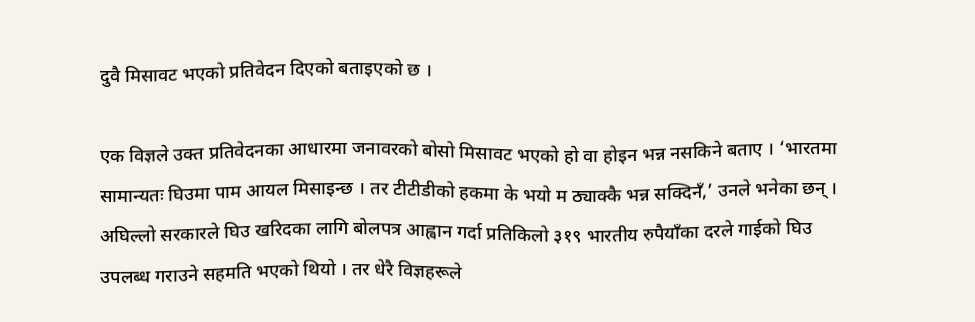दुवै मिसावट भएको प्रतिवेदन दिएको बताइएको छ ।

एक विज्ञले उक्त प्रतिवेदनका आधारमा जनावरको बोसो मिसावट भएको हो वा होइन भन्न नसकिने बताए । ‘भारतमा सामान्यतः घिउमा पाम आयल मिसाइन्छ । तर टीटीडीको हकमा के भयो म ठ्याक्कै भन्न सक्दिनँ,’ उनले भनेका छन् । अघिल्लो सरकारले घिउ खरिदका लागि बोलपत्र आह्वान गर्दा प्रतिकिलो ३१९ भारतीय रुपैयाँका दरले गाईको घिउ उपलब्ध गराउने सहमति भएको थियो । तर धेरै विज्ञहरूले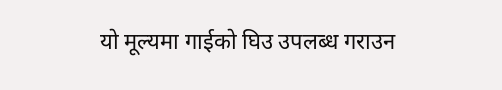यो मूल्यमा गाईको घिउ उपलब्ध गराउन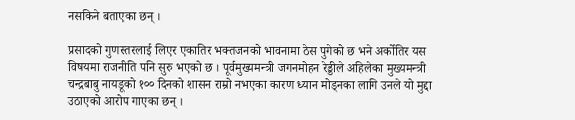नसकिने बताएका छन् ।

प्रसादको गुणस्तरलाई लिएर एकातिर भक्तजनको भावनामा ठेस पुगेको छ भने अर्कोतिर यस विषयमा राजनीति पनि सुरु भएको छ । पूर्वमुख्यमन्त्री जगनमोहन रेड्डीले अहिलेका मुख्यमन्त्री चन्द्रबाबु नायडूको १०० दिनको शासन राम्रो नभएका कारण ध्यान मोड्नका लागि उनले यो मुद्दा उठाएको आरोप गाएका छन् ।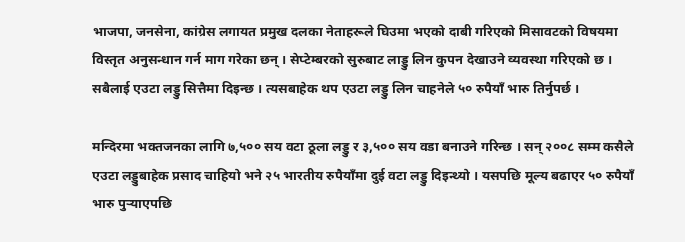भाजपा, जनसेना, कांग्रेस लगायत प्रमुख दलका नेताहरूले घिउमा भएको दाबी गरिएको मिसावटको विषयमा विस्तृत अनुसन्धान गर्न माग गरेका छन् । सेप्टेम्बरको सुरुबाट लाड्डु लिन कुपन देखाउने व्यवस्था गरिएको छ । सबैलाई एउटा लड्डु सित्तैमा दिइन्छ । त्यसबाहेक थप एउटा लड्डु लिन चाहनेले ५० रुपैयाँ भारु तिर्नुपर्छ ।

मन्दिरमा भक्तजनका लागि ७,५०० सय वटा ठूला लड्डु र ३,५०० सय वडा बनाउने गरिन्छ । सन् २००८ सम्म कसैले एउटा लड्डुबाहेक प्रसाद चाहियो भने २५ भारतीय रुपैयाँमा दुई वटा लड्डु दिइन्थ्यो । यसपछि मूल्य बढाएर ५० रुपैयाँ भारु पुर्‍याएपछि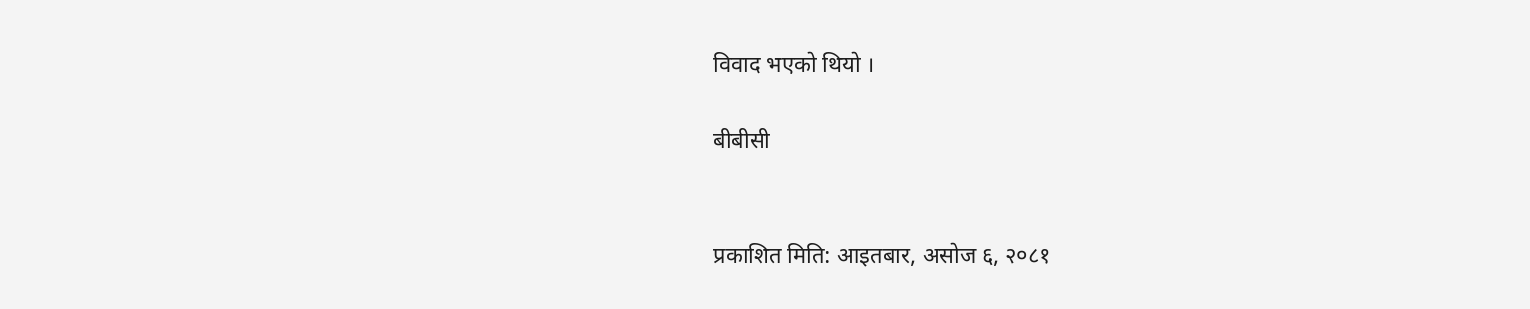विवाद भएको थियो ।

बीबीसी


प्रकाशित मिति: आइतबार, असोज ६, २०८१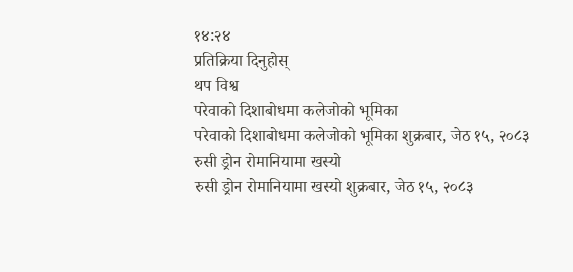१४:२४
प्रतिक्रिया दिनुहोस्
थप विश्व
परेवाको दिशाबोधमा कलेजोको भूमिका
परेवाको दिशाबोधमा कलेजोको भूमिका शुक्रबार, जेठ १५, २०८३
रुसी ड्रोन रोमानियामा खस्यो
रुसी ड्रोन रोमानियामा खस्यो शुक्रबार, जेठ १५, २०८३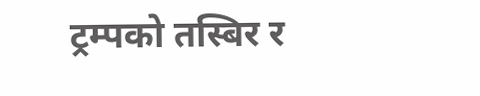ट्रम्पको तस्बिर र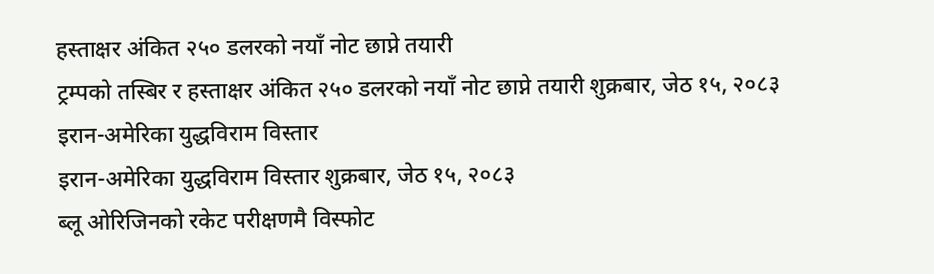हस्ताक्षर अंकित २५० डलरको नयाँ नोट छाप्ने तयारी
ट्रम्पको तस्बिर र हस्ताक्षर अंकित २५० डलरको नयाँ नोट छाप्ने तयारी शुक्रबार, जेठ १५, २०८३
इरान-अमेरिका युद्धविराम विस्तार
इरान-अमेरिका युद्धविराम विस्तार शुक्रबार, जेठ १५, २०८३
ब्लू ओरिजिनको रकेट परीक्षणमै विस्फोट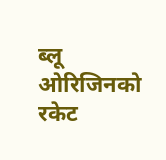ब्लू ओरिजिनको रकेट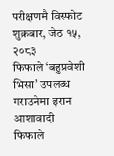परीक्षणमै विस्फोट शुक्रबार, जेठ १५, २०८३
फिफाले ‘बहुप्रवेशी भिसा’ उपलब्ध गराउनेमा इरान आशावादी
फिफाले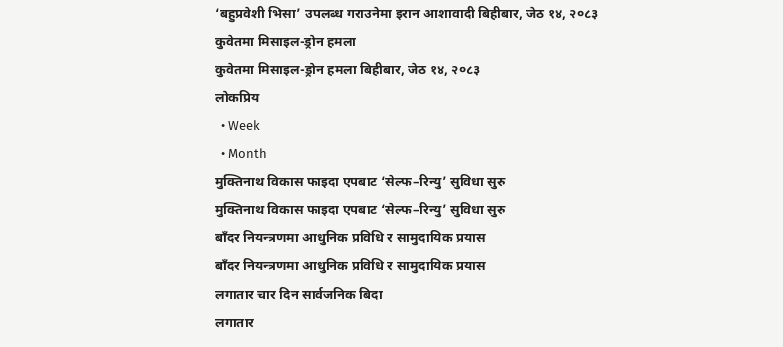‘बहुप्रवेशी भिसा’ उपलब्ध गराउनेमा इरान आशावादी बिहीबार, जेठ १४, २०८३
कुवेतमा मिसाइल-ड्रोन हमला
कुवेतमा मिसाइल-ड्रोन हमला बिहीबार, जेठ १४, २०८३
लोकप्रिय
  • Week
  • Month
मुक्तिनाथ विकास फाइदा एपबाट ‘सेल्फ–रिन्यु’ सुविधा सुरु
मुक्तिनाथ विकास फाइदा एपबाट ‘सेल्फ–रिन्यु’ सुविधा सुरु
बाँदर नियन्त्रणमा आधुनिक प्रविधि र सामुदायिक प्रयास
बाँदर नियन्त्रणमा आधुनिक प्रविधि र सामुदायिक प्रयास
लगातार चार दिन सार्वजनिक बिदा
लगातार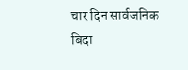चार दिन सार्वजनिक बिदा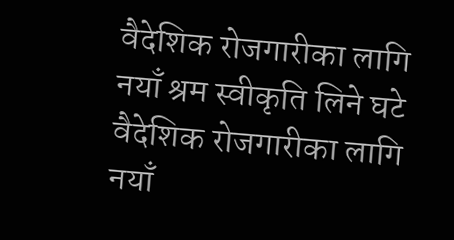वैदेशिक रोजगारीका लागि नयाँ श्रम स्वीकृति लिने घटे
वैदेशिक रोजगारीका लागि नयाँ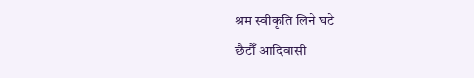श्रम स्वीकृति लिने घटे
छैटौँ आदिवासी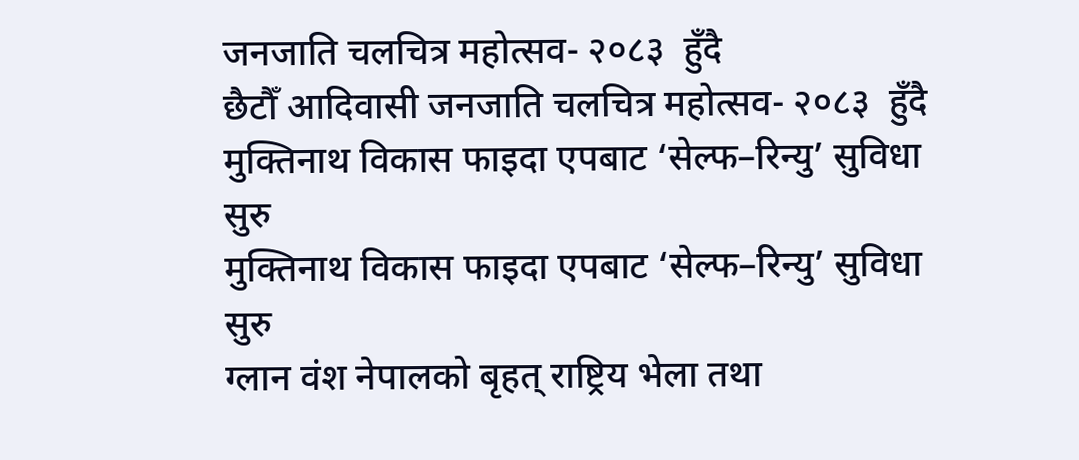जनजाति चलचित्र महोत्सव- २०८३  हुँदै
छैटौँ आदिवासी जनजाति चलचित्र महोत्सव- २०८३  हुँदै
मुक्तिनाथ विकास फाइदा एपबाट ‘सेल्फ–रिन्यु’ सुविधा सुरु
मुक्तिनाथ विकास फाइदा एपबाट ‘सेल्फ–रिन्यु’ सुविधा सुरु
ग्लान वंश नेपालको बृहत् राष्ट्रिय भेला तथा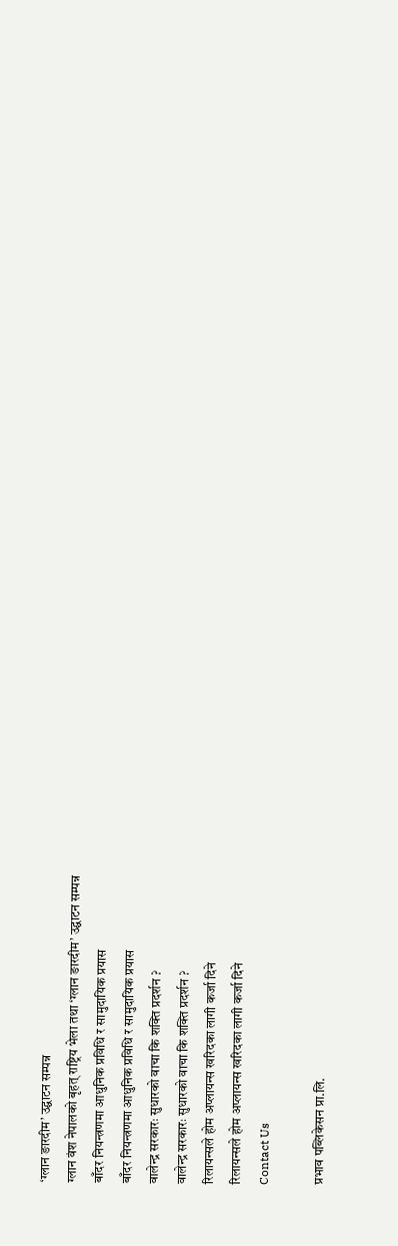‘ग्लान ङारदीम’ उद्घाटन सम्पन्न
ग्लान वंश नेपालको बृहत् राष्ट्रिय भेला तथा ‘ग्लान ङारदीम’ उद्घाटन सम्पन्न
बाँदर नियन्त्रणमा आधुनिक प्रविधि र सामुदायिक प्रयास
बाँदर नियन्त्रणमा आधुनिक प्रविधि र सामुदायिक प्रयास
वालेन्द्र सरकारः सुधारको वाचा कि शक्ति प्रदर्शन ?
वालेन्द्र सरकारः सुधारको वाचा कि शक्ति प्रदर्शन ?
रिलायन्सले होम अप्लायन्स खरिदका लागी कर्जा दिने
रिलायन्सले होम अप्लायन्स खरिदका लागी कर्जा दिने
Contact Us

प्रभाव पब्लिकेसन प्रा.लि.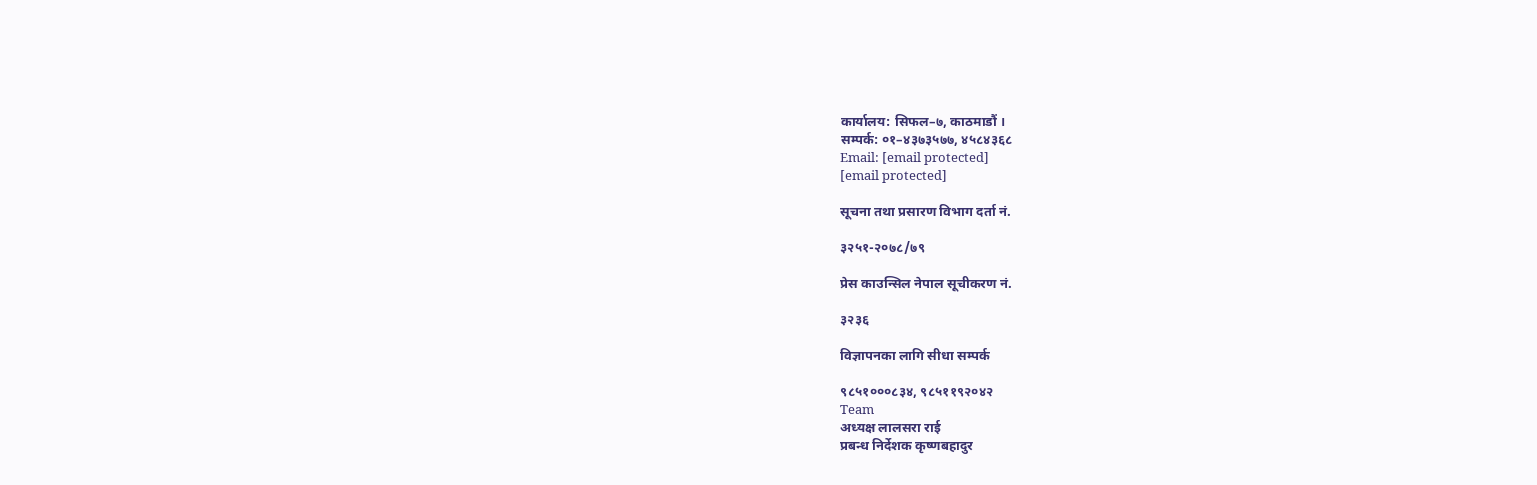कार्यालय: सिफल–७, काठमाडौं ।
सम्पर्क: ०१–४३७३५७७, ४५८४३६८
Email: [email protected]
[email protected]

सूचना तथा प्रसारण विभाग दर्ता नं.

३२५१-२०७८/७९

प्रेस काउन्सिल नेपाल सूचीकरण नं.

३२३६

विज्ञापनका लागि सीधा सम्पर्क

९८५१०००८३४, ९८५११९२०४२
Team
अध्यक्ष लालसरा राई
प्रबन्ध निर्देशक कृष्णबहादुर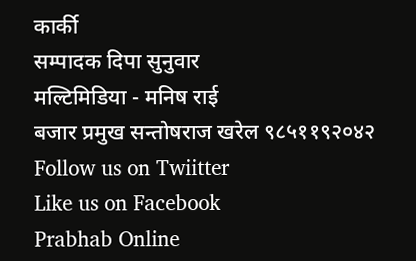कार्की
सम्पादक दिपा सुनुवार
मल्टिमिडिया - मनिष राई
बजार प्रमुख सन्तोषराज खरेल ९८५११९२०४२
Follow us on Twiitter
Like us on Facebook
Prabhab Online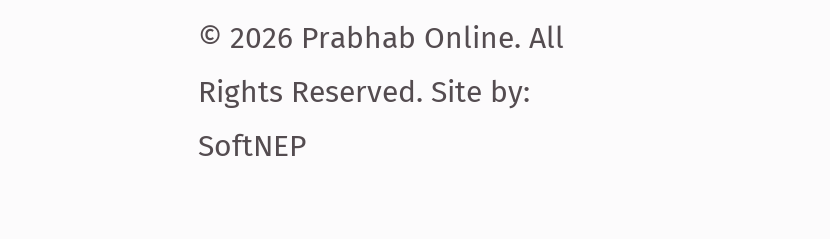© 2026 Prabhab Online. All Rights Reserved. Site by: SoftNEP